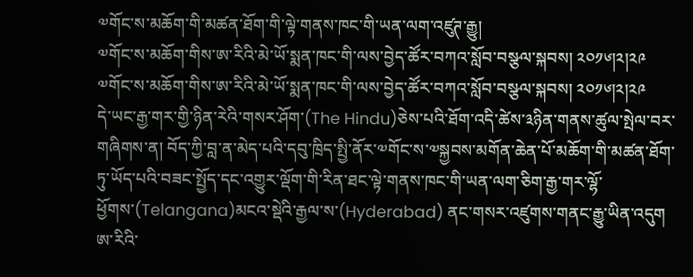༧གོང་ས་མཆོག་གི་མཚན་ཐོག་གི་ལྟེ་གནས་ཁང་གི་ཡན་ལག་འཛུཊ་རྒྱུ།
༧གོང་ས་མཆོག་གིས་ཨ་རིའི་མེ་ཡོ་སྨན་ཁང་གི་ལས་བྱེད་ཚོར་བཀའ་སློབ་བསྩལ་སྐབས། ༢༠༡༦།༢།༢༩ ༧གོང་ས་མཆོག་གིས་ཨ་རིའི་མེ་ཡོ་སྨན་ཁང་གི་ལས་བྱེད་ཚོར་བཀའ་སློབ་བསྩལ་སྐབས། ༢༠༡༦།༢།༢༩
དེ་ཡང་རྒྱ་གར་གྱི་ཉིན་རེའི་གསར་ཤོག་(The Hindu)ཅེས་པའི་ཐོག་འདི་ཚེས་༣ཉིན་གནས་ཚུལ་སྤེལ་བར་གཞིགས་ན། བོད་ཀྱི་བླ་ན་མེད་པའི་དབུ་ཁྲིད་སྤྱི་ནོར་༧གོང་ས་༧སྐྱབས་མགོན་ཆེན་པོ་མཆོག་གི་མཚན་ཐོག་ཏུ་ཡོད་པའི་བཟང་སྤྱོད་དང་འགྱུར་ལྡོག་གི་རིན་ཐང་ལྟེ་གནས་ཁང་གི་ཡན་ལག་ཅིག་རྒྱ་གར་ལྷོ་ཕྱོགས་(Telangana)མངའ་སྡེའི་རྒྱལ་ས་(Hyderabad) ནང་གསར་འཛུགས་གནང་རྒྱུ་ཡིན་འདུག
ཨ་རིའི་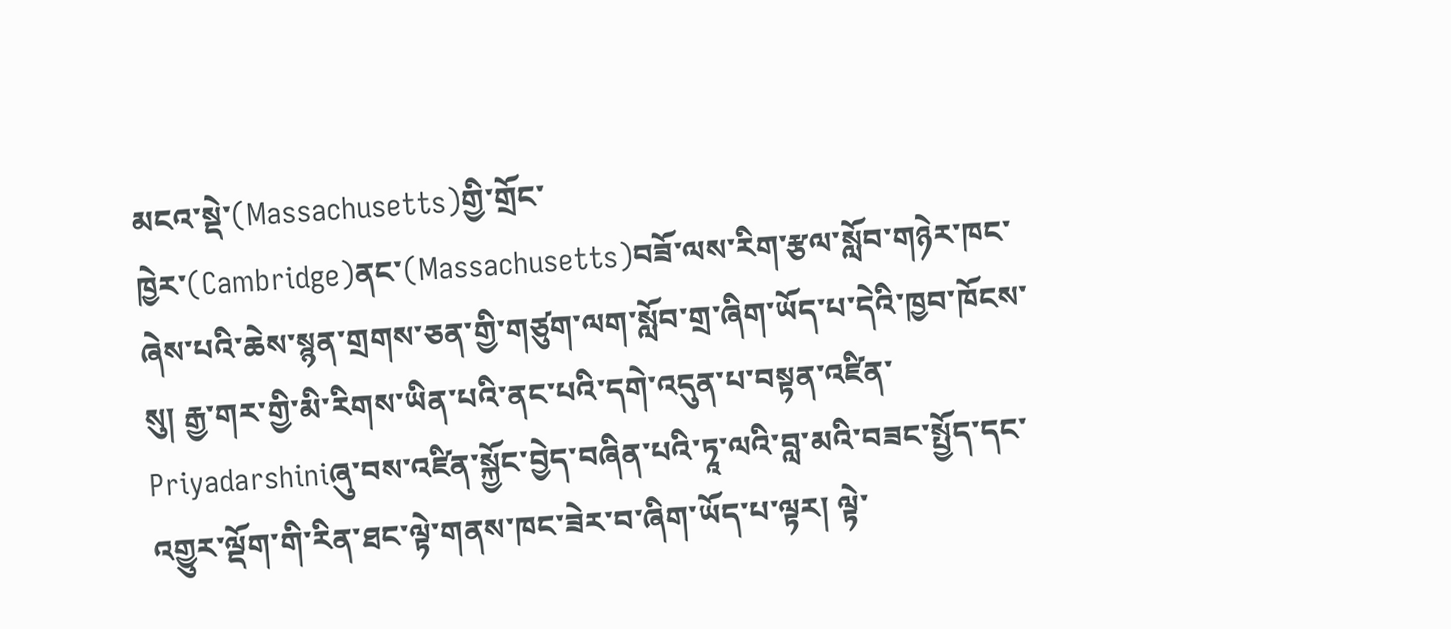མངའ་སྡེ་(Massachusetts)གྱི་གྲོང་ཁྱེར་(Cambridge)ནང་(Massachusetts)བཟོ་ལས་རིག་རྩལ་སློབ་གཉེར་ཁང་ཞེས་པའི་ཆེས་སྙན་གྲགས་ཅན་གྱི་གཙུག་ལག་སློབ་གྲ་ཞིག་ཡོད་པ་དེའི་ཁྱབ་ཁོངས་སུ། རྒྱ་གར་གྱི་མི་རིགས་ཡིན་པའི་ནང་པའི་དགེ་འདུན་པ་བསྟན་འཛིན་Priyadarshiniཞུ་བས་འཛིན་སྐྱོང་བྱེད་བཞིན་པའི་ཏཱ་ལའི་བླ་མའི་བཟང་སྤྱོད་དང་འགྱུར་ལྡོག་གི་རིན་ཐང་ལྟེ་གནས་ཁང་ཟེར་བ་ཞིག་ཡོད་པ་ལྟར། ལྟེ་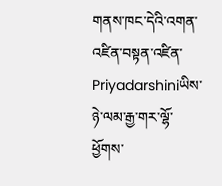གནས་ཁང་དེའི་འགན་འཛིན་བསྟན་འཛིན་Priyadarshiniཡིས་ཉེ་ལམ་རྒྱ་གར་ལྷོ་ཕྱོགས་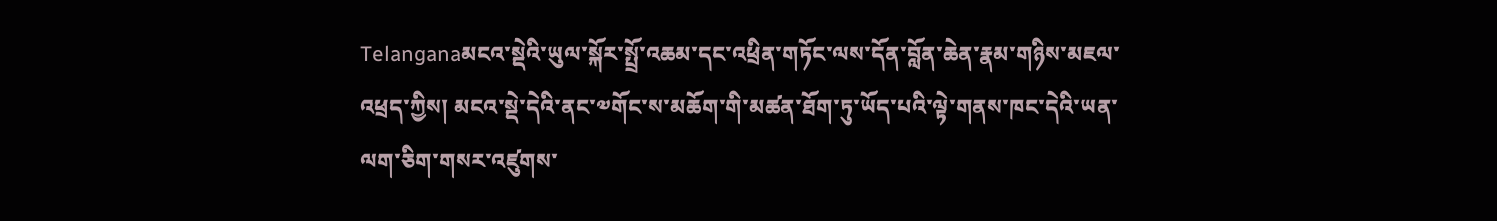Telanganaམངའ་སྡེའི་ཡུལ་སྐོར་སྤྲོ་འཆམ་དང་འཕྲིན་གཏོང་ལས་དོན་བློན་ཆེན་རྣམ་གཉིས་མཇལ་འཕྲད་ཀྱིས། མངའ་སྡེ་དེའི་ནང་༧གོང་ས་མཆོག་གི་མཚན་ཐོག་ཏུ་ཡོད་པའི་ལྟེ་གནས་ཁང་དེའི་ཡན་ལག་ཅིག་གསར་འཛུགས་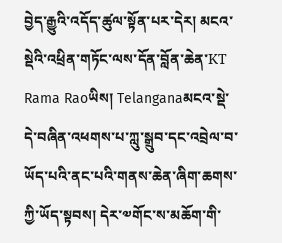བྱེད་རྒྱུའི་འདོད་ཚུལ་སྟོན་པར་དེར། མངའ་སྡེའི་འཕྲིན་གཏོང་ལས་དོན་བློན་ཆེན་KT Rama Raoཡིས། Telanganaམངའ་སྡེ་དེ་བཞིན་འཕགས་པ་ཀླུ་སྒྲུབ་དང་འབྲེལ་བ་ཡོད་པའི་ནང་པའི་གནས་ཆེན་ཞིག་ཆགས་ཀྱི་ཡོད་སྟབས། དེར་༧གོང་ས་མཆོག་གི་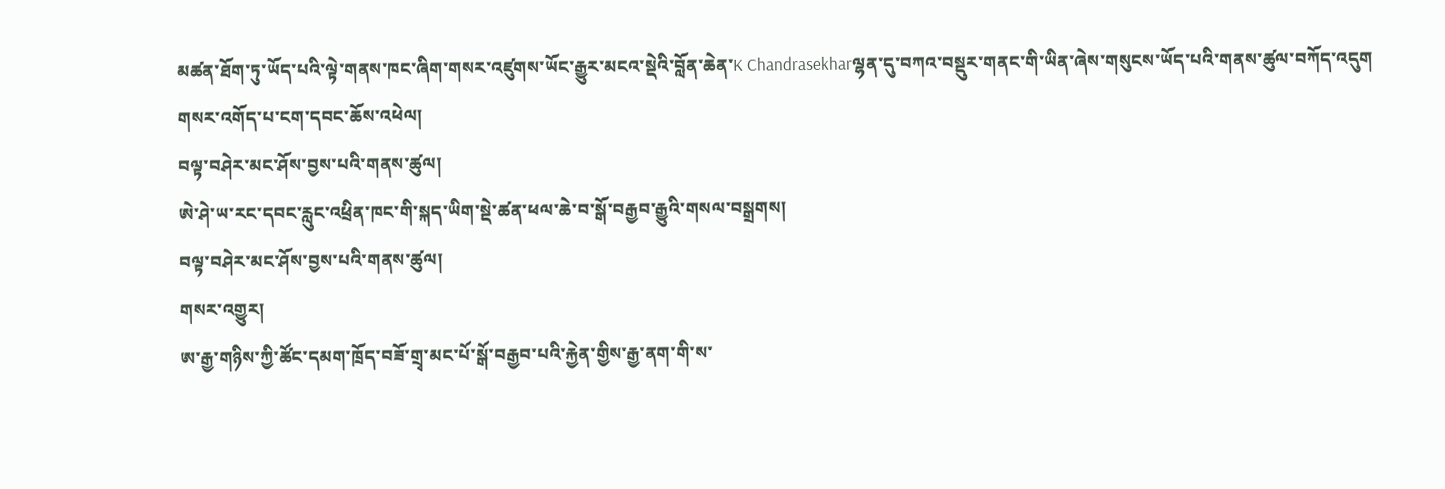མཚན་ཐོག་ཏུ་ཡོད་པའི་ལྟེ་གནས་ཁང་ཞིག་གསར་འཛུགས་ཡོང་རྒྱུར་མངའ་སྡེའི་བློན་ཆེན་K Chandrasekharལྷན་དུ་བཀའ་བསྡུར་གནང་གི་ཡིན་ཞེས་གསུངས་ཡོད་པའི་གནས་ཚུལ་བཀོད་འདུག
གསར་འགོད་པ་ངག་དབང་ཆོས་འཕེལ།
བལྟ་བཤེར་མང་ཤོས་བྱས་པའི་གནས་ཚུལ།
ཨེ་ཤེ་ཡ་རང་དབང་རླུང་འཕྲིན་ཁང་གི་སྐད་ཡིག་སྡེ་ཚན་ཕལ་ཆེ་བ་སྒོ་བརྒྱབ་རྒྱུའི་གསལ་བསྒྲགས།
བལྟ་བཤེར་མང་ཤོས་བྱས་པའི་གནས་ཚུལ།
གསར་འགྱུར།
ཨ་རྒྱ་གཉིས་ཀྱི་ཚོང་དམག་ཁྲོད་བཟོ་གྲྭ་མང་པོ་སྒོ་བརྒྱབ་པའི་རྐྱེན་གྱིས་རྒྱ་ནག་གི་ས་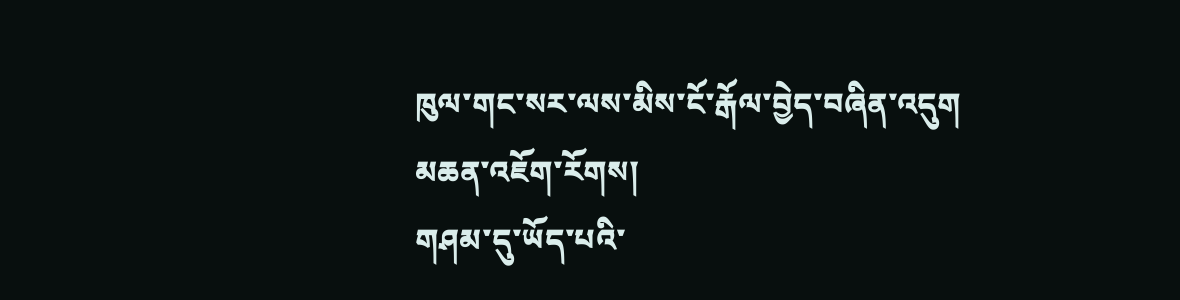ཁུལ་གང་སར་ལས་མིས་ངོ་རྒོལ་བྱེད་བཞིན་འདུག
མཆན་འཇོག་རོགས།
གཤམ་དུ་ཡོད་པའི་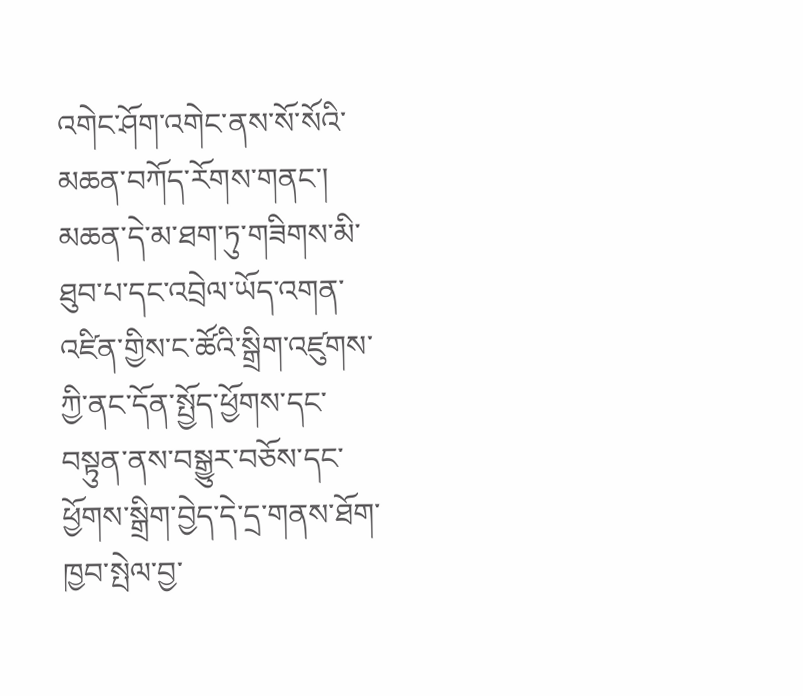འགེང་ཤོག་འགེང་ནས་སོ་སོའི་མཆན་བཀོད་རོགས་གནང་། མཆན་དེ་མ་ཐག་ཏུ་གཟིགས་མི་ཐུབ་པ་དང་འབྲེལ་ཡོད་འགན་འཛིན་གྱིས་ང་ཚོའི་སྒྲིག་འཛུགས་ཀྱི་ནང་དོན་སྤྱོད་ཕྱོགས་དང་བསྟུན་ནས་བསྒྱུར་བཅོས་དང་ཕྱོགས་སྒྲིག་བྱེད་དེ་དྲ་གནས་ཐོག་ཁྱབ་སྤེལ་བྱ་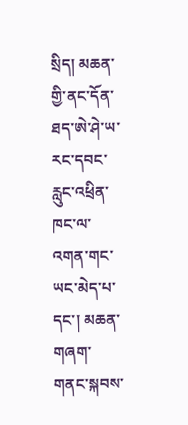སྲིད། མཆན་གྱི་ནང་དོན་ཐད་ཨེ་ཤེ་ཡ་རང་དབང་རླུང་འཕྲིན་ཁང་ལ་འགན་གང་ཡང་མེད་པ་དང་། མཆན་གཞག་གནང་སྐབས་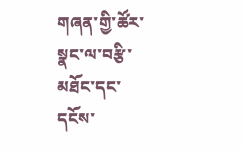གཞན་གྱི་ཚོར་སྣང་ལ་བརྩི་མཐོང་དང་དངོས་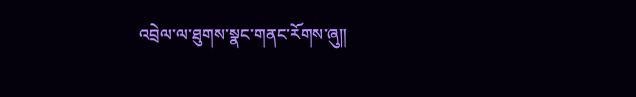འབྲེལ་ལ་ཐུགས་སྣང་གནང་རོགས་ཞུ༎